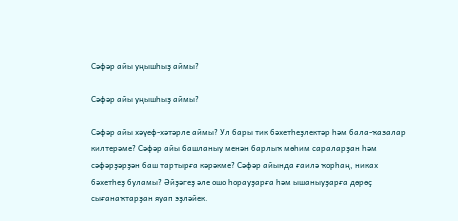Сәфәр айы уңышһыҙ аймы?

Сәфәр айы уңышһыҙ аймы?

Сәфәр айы хәүеф-хәтәрле аймы? Ул бары тик бәхетһеҙлектәр һәм бала-ҡазалар килтерәме? Сәфәр айы башланыу менән барлыҡ мөһим сараларҙан һәм сәфәрҙәрҙән баш тартырға кәрәкме? Сәфәр айында ғаилә ҡорһаң, никах бәхетһеҙ буламы? Әйҙәгеҙ әле ошо һорауҙарға һәм ышаныуҙарға дөрөҫ сығанаҡтарҙан яуап эҙләйек.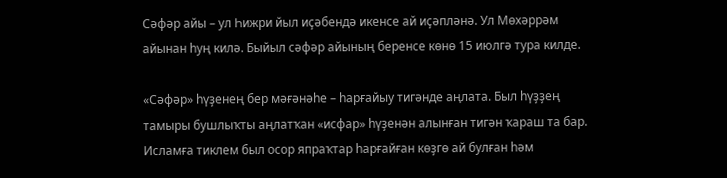Сәфәр айы – ул Һижри йыл иҫәбендә икенсе ай иҫәпләнә. Ул Мөхәррәм айынан һуң килә. Быйыл сәфәр айының беренсе көнө 15 июлгә тура килде.

«Сәфәр» һүҙенең бер мәғәнәһе – һарғайыу тигәнде аңлата. Был һүҙҙең тамыры бушлыҡты аңлатҡан «исфар» һүҙенән алынған тигән ҡараш та бар. Исламға тиклем был осор япраҡтар һарғайған көҙгө ай булған һәм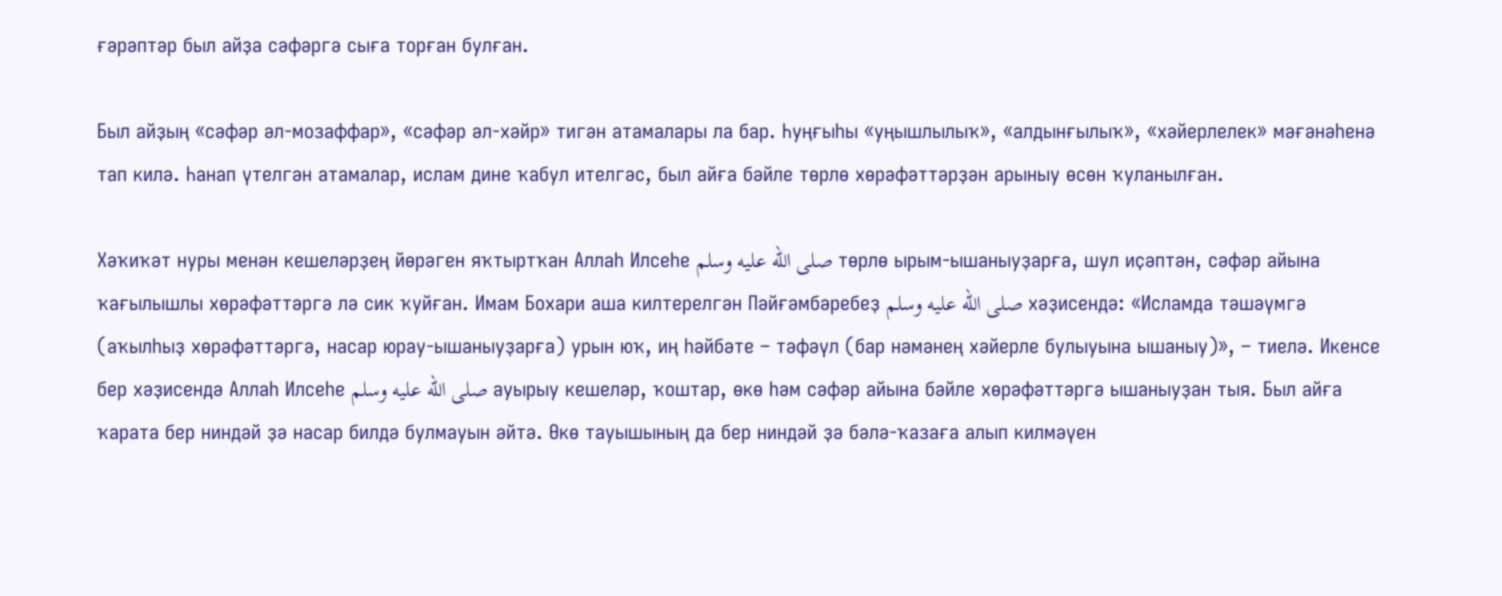ғәрәптәр был айҙа сәфәргә сыға торған булған.

Был айҙың «сәфәр әл-мозаффар», «сәфәр әл-хәйр» тигән атамалары ла бар. Һуңғыһы «уңышлылыҡ», «алдынғылыҡ», «хәйерлелек» мәғәнәһенә тап килә. Һанап үтелгән атамалар, ислам дине ҡабул ителгәс, был айға бәйле төрлө хөрәфәттәрҙән арыныу өсөн ҡуланылған.

Хәҡиҡәт нуры менән кешеләрҙең йөрәген яҡтыртҡан Аллаһ Илсеһе صلى الله عليه وسلم төрлө ырым-ышаныуҙарға, шул иҫәптән, сәфәр айына ҡағылышлы хөрәфәттәргә лә сик ҡуйған. Имам Бохари аша килтерелгән Пәйғәмбәребеҙ صلى الله عليه وسلم хәҙисендә: «Исламда тәшәүмгә (аҡылһыҙ хөрәфәттәргә, насар юрау-ышаныуҙарға) урын юҡ, иң һәйбәте – тәфәүл (бар нәмәнең хәйерле булыуына ышаныу)», – тиелә. Икенсе бер хәҙисендә Аллаһ Илсеһе صلى الله عليه وسلم ауырыу кешеләр, ҡоштар, өкө һәм сәфәр айына бәйле хөрәфәттәргә ышаныуҙан тыя. Был айға ҡарата бер ниндәй ҙә насар билдә булмауын әйтә. Өкө тауышының да бер ниндәй ҙә бәлә-ҡазаға алып килмәүен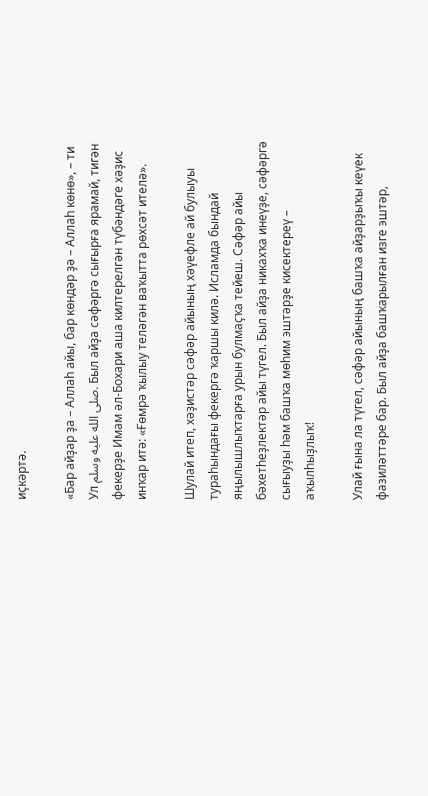иҫкәртә.

«Бар айҙар ҙа – Аллаһ айы, бар көндәр ҙә – Аллаһ көнө», – ти Ул صلى الله عليه وسلم. Был айҙа сәфәргә сығырға ярамай, тигән фекерҙе Имам әл-Бохари аша килтерелгән түбәндәге хәҙис инҡар итә: «Ғөмрә ҡылыу теләгән ваҡытта рөхсәт ителә».

Шулай итеп, хәҙистәр сәфәр айының хәүефле ай булыуы тураһындағы фекергә ҡаршы килә. Исламда бындай яңылышлыҡтарға урын булмаҫҡа тейеш. Сәфәр айы бәхетһеҙлектәр айы түгел. Был айҙа никахҡа инеүҙе, сәфәргә сығыуҙы һәм башҡа мөһим эштәрҙе кисектереү – аҡылһыҙлыҡ!

Улай ғына ла түгел, сәфәр айының башҡа айҙарҙыҡы кеүек фазиләттәре бар. Был айҙа башҡарылған изге эштәр,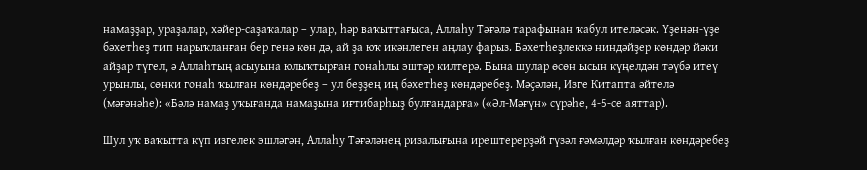намаҙҙар, ураҙалар, хәйер-саҙаҡалар – улар, һәр ваҡыттағыса, Аллаһу Тәғәлә тарафынан ҡабул ителәсәк. Үҙенән-үҙе бәхетһеҙ тип нарыҡланған бер генә көн дә, ай ҙа юҡ икәнлеген аңлау фарыз. Бәхетһеҙлеккә ниндәйҙер көндәр йәки айҙар түгел, ә Аллаһтың асыуына юлыҡтырған гонаһлы эштәр килтерә. Бына шулар өсөн ысын күңелдән тәүбә итеү урынлы, сөнки гонаһ ҡылған көндәребеҙ – ул беҙҙең иң бәхетһеҙ көндәребеҙ. Мәҫәлән, Изге Китапта әйтелә (мәғәнәһе): «Бәлә намаҙ уҡығанда намаҙына иғтибарһыҙ булғандарға» («Әл-Мәғүн» сүрәһе, 4-5-се аяттар).

Шул уҡ ваҡытта күп изгелек эшләгән, Аллаһу Тәғәләнең ризалығына ирештерерҙәй гүзәл ғәмәлдәр ҡылған көндәребеҙ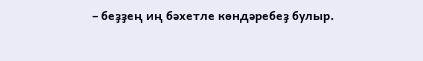– беҙҙең иң бәхетле көндәребеҙ булыр.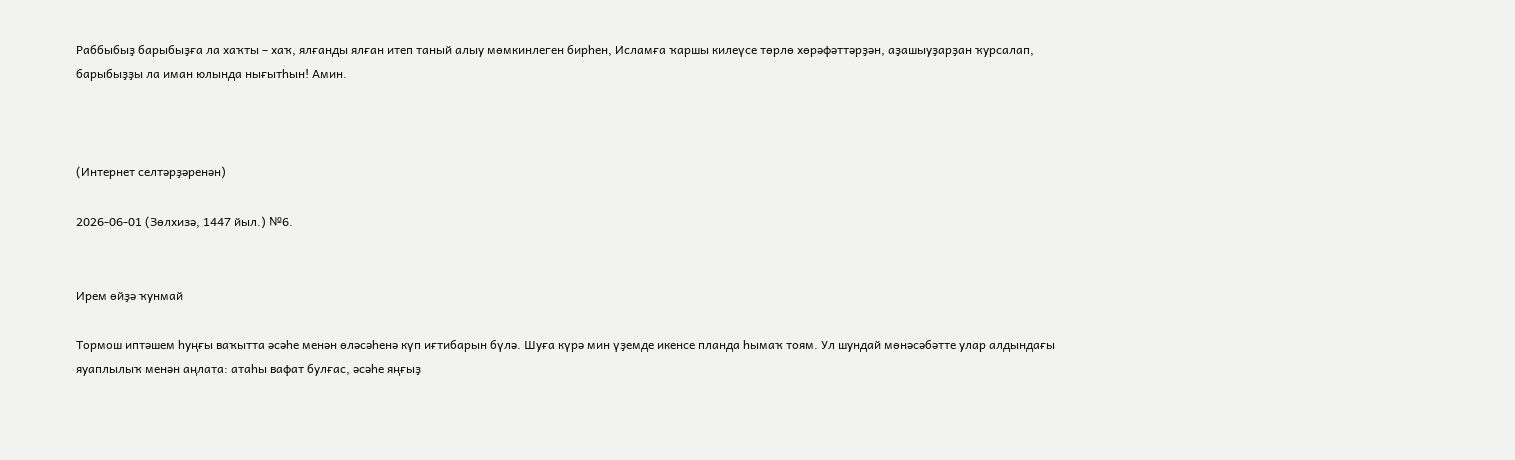Раббыбыҙ барыбыҙға ла хаҡты – хаҡ, ялғанды ялған итеп таный алыу мөмкинлеген бирһен, Исламға ҡаршы килеүсе төрлө хөрәфәттәрҙән, аҙашыуҙарҙан ҡурсалап, барыбыҙҙы ла иман юлында нығытһын! Амин.



(Интернет селтәрҙәренән)

2026-06-01 (Зөлхизә, 1447 йыл.) №6.


Ирем өйҙә ҡунмай

Тормош иптәшем һуңғы ваҡытта әсәһе менән өләсәһенә күп иғтибарын бүлә. Шуға күрә мин үҙемде икенсе планда һымаҡ тоям. Ул шундай мөнәсәбәтте улар алдындағы яуаплылыҡ менән аңлата: атаһы вафат булғас, әсәһе яңғыҙ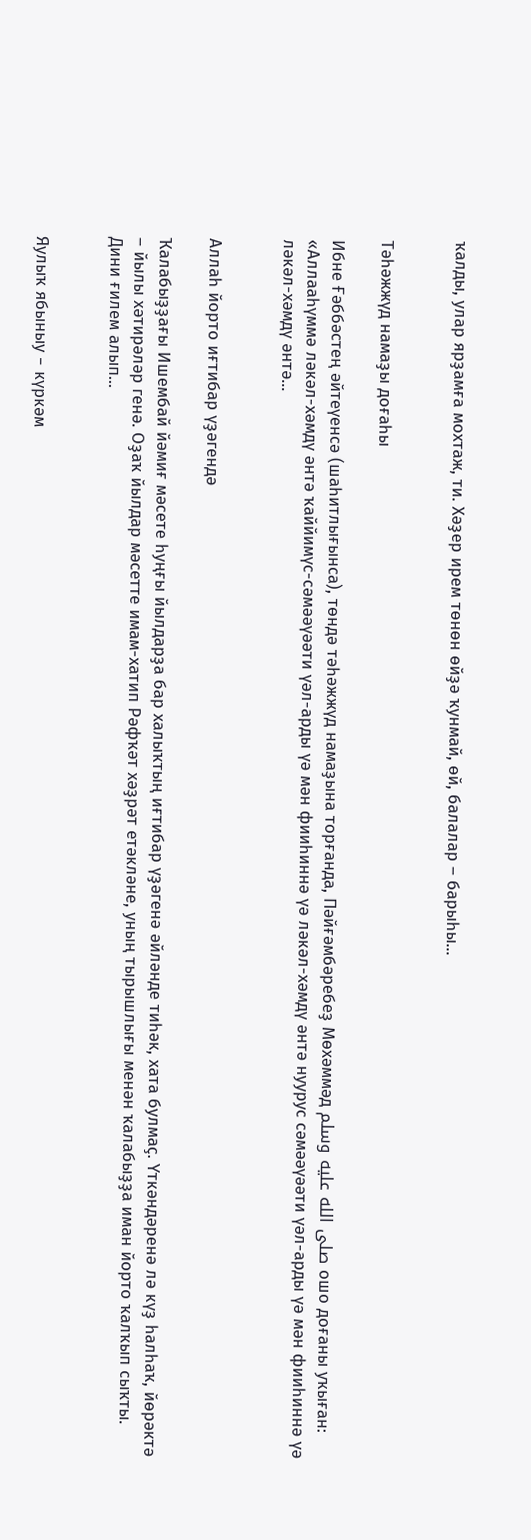ҡалды, улар ярҙамға мохтаж, ти. Хәҙер ирем төнөн өйҙә ҡунмай, өй, балалар – барыһы...


Тәһәжжүд намаҙы доғаһы

Ибне Ғәббәстең әйтеүенсә (шаһитлығынса), төндә тәһәжжүд намаҙына торғанда, Пәйғәмбәребеҙ Мөхәммәд صلى الله عليه وسلم ошо доғаны уҡыған: «Аллааһүммә ләкәл-хәмдү әнтә ҡаййимүс-сәмәәүәәти үәл-арды үә мән фииһиннә үә ләкәл-хәмдү әнтә нуурус сәмәәүәәти үәл-арды үә мән фииһиннә үә ләкәл-хәмдү әнтә...


Аллаһ йорто иғтибар үҙәгендә

Ҡалабыҙҙағы Ишембай йәмиғ мәсете һуңғы йылдарҙа бар халыҡтың иғтибар үҙәгенә әйләнде тиһәк, хата булмаҫ. Үткәндәренә лә күҙ һалһаҡ, йөрәктә – йылы хәтирәләр генә. Оҙаҡ йылдар мәсетте имам-хатип Рәфҡәт хәҙрәт етәкләне, уның тырышлығы менән ҡалабыҙҙа иман йорто ҡалҡып сыҡты. Дини ғилем алып...


Яулыҡ ябыныу − күркәм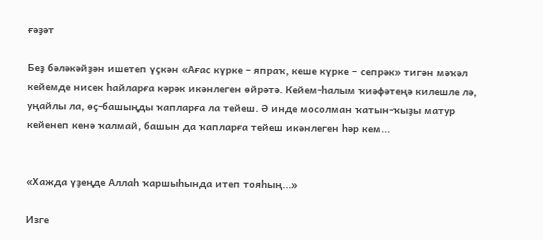ғәҙәт

Беҙ бәләкәйҙән ишетеп үҫкән «Ағас күрке – япраҡ, кеше күрке − сепрәк» тигән мәҡәл кейемде нисек һайларға кәрәк икәнлеген өйрәтә. Кейем-һалым ҡиәфәтеңә килешле лә, уңайлы ла, өҫ-башыңды ҡапларға ла тейеш. Ә инде мосолман ҡатын-ҡыҙы матур кейенеп кенә ҡалмай, башын да ҡапларға тейеш икәнлеген һәр кем...


«Хажда үҙеңде Аллаһ ҡаршыһында итеп тояһың...»

Изге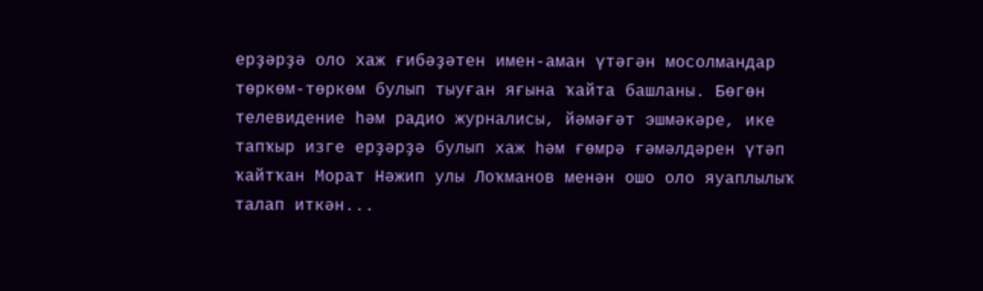ерҙәрҙә оло хаж ғибәҙәтен имен-аман үтәгән мосолмандар төркөм-төркөм булып тыуған яғына ҡайта башланы. Бөгөн телевидение һәм радио журналисы, йәмәғәт эшмәкәре, ике тапҡыр изге ерҙәрҙә булып хаж һәм ғөмрә ғәмәлдәрен үтәп ҡайтҡан Морат Нәжип улы Лоҡманов менән ошо оло яуаплылыҡ талап иткән...